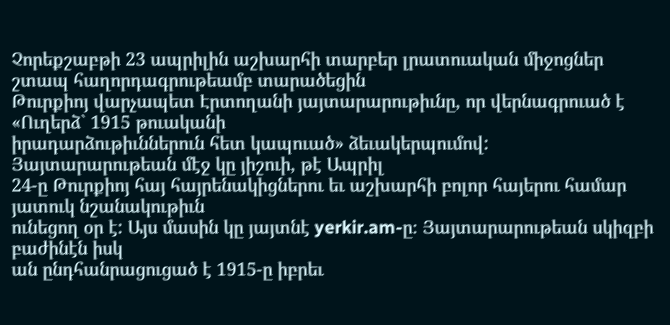Չորեքշաբթի 23 ապրիլին աշխարհի տարբեր լրատուական միջոցներ շտապ հաղորդագրութեամբ տարածեցին
Թուրքիոյ վարչապետ Էրտողանի յայտարարութիւնը, որ վերնագրուած է «Ուղերձ` 1915 թուականի
իրադարձութիւններուն հետ կապուած» ձեւակերպումով: Յայտարարութեան մէջ կը յիշուի, թէ Ապրիլ
24-ը Թուրքիոյ հայ հայրենակիցներու եւ աշխարհի բոլոր հայերու համար յատուկ նշանակութիւն
ունեցող օր է: Այս մասին կը յայտնէ yerkir.am-ը։ Յայտարարութեան սկիզբի բաժինէն իսկ
ան ընդհանրացուցած է 1915-ը իբրեւ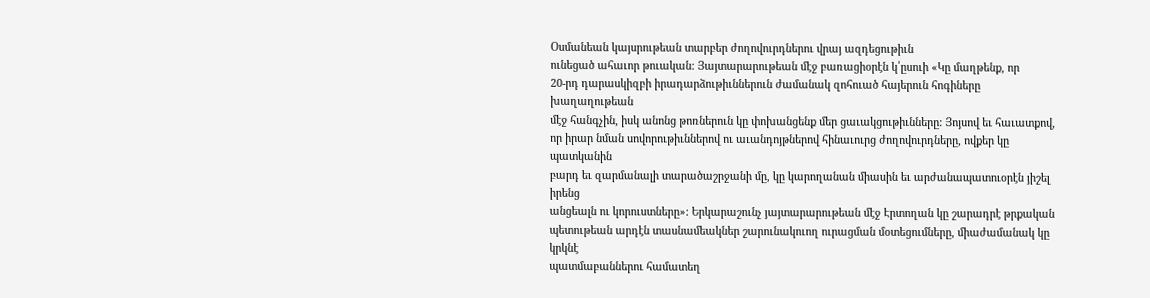Օսմանեան կայսրութեան տարբեր ժողովուրդներու վրայ ազդեցութիւն
ունեցած ահաւոր թուական: Յայտարարութեան մէջ բառացիօրէն կ՛ըսուի «Կը մաղթենք, որ
20-րդ դարասկիզբի իրադարձութիւններուն ժամանակ զոհուած հայերուն հոգիները խաղաղութեան
մէջ հանգչին, իսկ անոնց թոռներուն կը փոխանցենք մեր ցաւակցութիւնները: Յոյսով եւ հաւատքով,
որ իրար նման սովորութիւններով ու աւանդոյթներով հինաւուրց ժողովուրդները, ովքեր կը պատկանին
բարդ եւ զարմանալի տարածաշրջանի մը, կը կարողանան միասին եւ արժանապատուօրէն յիշել իրենց
անցեալն ու կորուստները»: Երկարաշունչ յայտարարութեան մէջ Էրտողան կը շարադրէ թրքական
պետութեան արդէն տասնամեակներ շարունակուող ուրացման մօտեցումները, միաժամանակ կը կրկնէ
պատմաբաններու համատեղ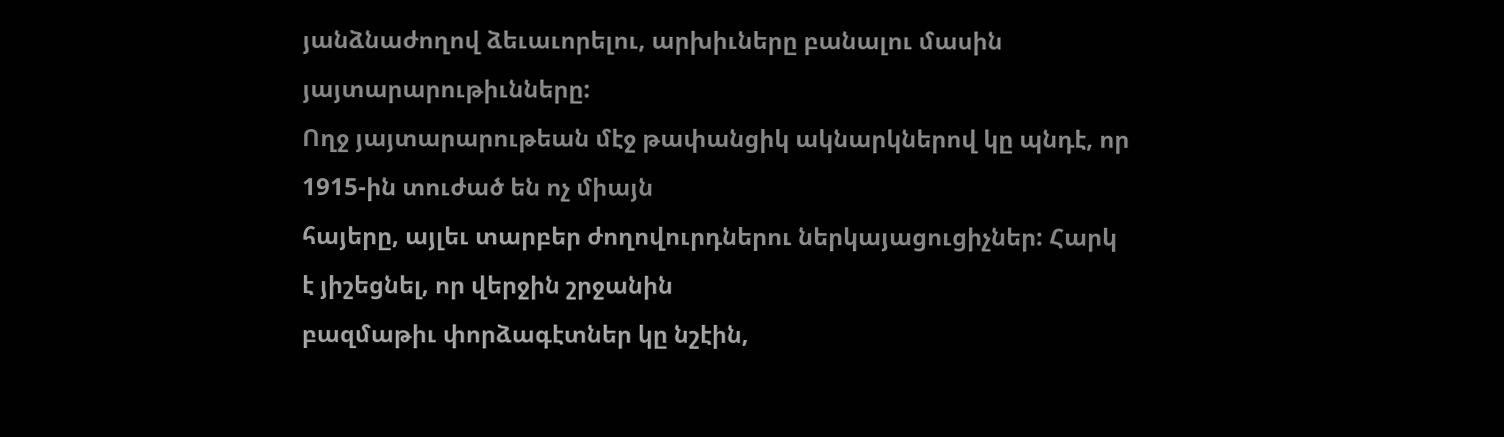յանձնաժողով ձեւաւորելու, արխիւները բանալու մասին յայտարարութիւնները:
Ողջ յայտարարութեան մէջ թափանցիկ ակնարկներով կը պնդէ, որ 1915-ին տուժած են ոչ միայն
հայերը, այլեւ տարբեր ժողովուրդներու ներկայացուցիչներ: Հարկ է յիշեցնել, որ վերջին շրջանին
բազմաթիւ փորձագէտներ կը նշէին,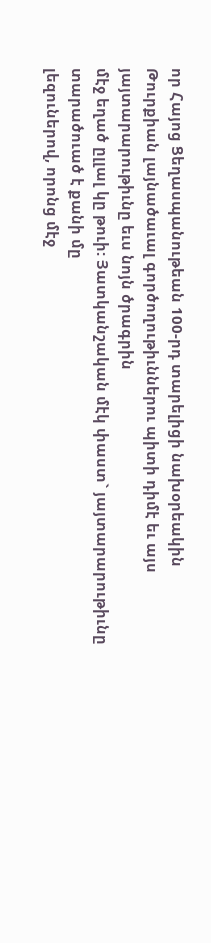որ Հայոց Ցեղասպանութեան 100-րդ տարելիցի նախօրեակին
Թուրքիան լայնածաւալ գործողութիւններու պիտի դիմէ եւ այս յայտարարութիւնը եւս նոյն ծրագրին
մէջ եղած ըլլալ կը թուի: Յատկանշական մէկ փաստ` յայտարարութիւնը տարածուած է քանի մը
լեզուներով, որոնց մէջ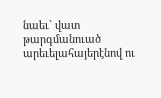նաեւ` վատ թարգմանուած արեւելահայերէնով ու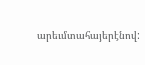արեւմտահայերէնով: